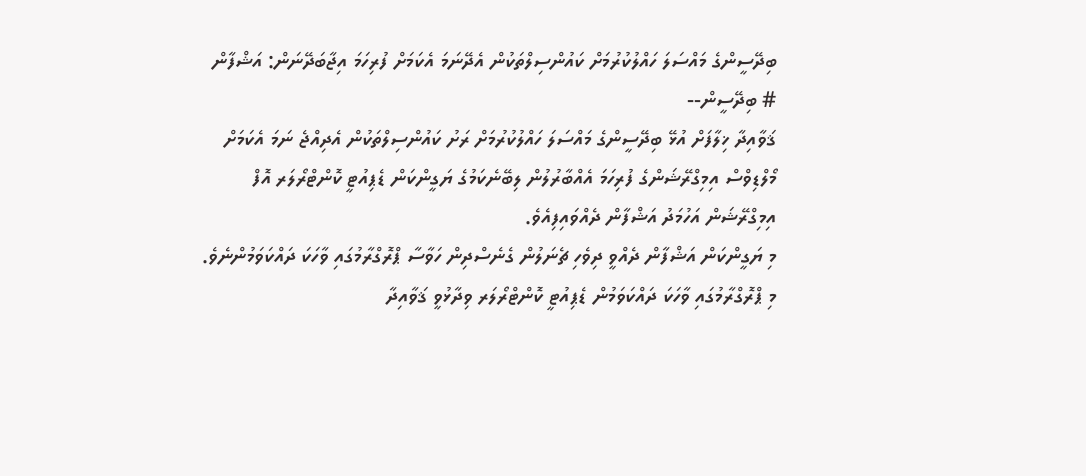ބިދޭސީންގެ މައްސަލަ ހައްލުކުރުމަށް ކައުންސިލްތަކުން އެދޭނަމަ އެކަމަށް ފުރިހަމަ އިޖާބަދޭނަން: އަޝްފާން
# ބިދޭސީން--
ޤަވާއިދާ ޚިލާފަށް އުޅޭ ބިދޭސީންގެ މައްސަލަ ހައްލުކުރުމަށް ރަށު ކައުންސިލްތަކުން އެދިއްޖެ ނަމަ އެކަމަށް މޯލްޑިވްސް އިމިގްރޭޝަންގެ ފުރިހަމަ އެއްބާރުލުން ލިބޭނެކަމުގެ ޔަގީންކަން ޑެޕިއުޓީ ކޮންޓްރޯލަރ އޮފް އިމިގްރޭޝަން އަހުމަދު އަޝްފާން ދެއްވައިފިއެވެ.
މި ޔަގީންކަން އަޝްފާން ދެއްވީ ދިވެހި ޗެނަލުން ގެނެސްދިން ހަވާސާ ޕްރޮގްރާމުގައި ވާހަކަ ދައްކަވަމުންނެވެ.
މި ޕްރޮގްރާމުގައި ވާހަކަ ދައްކަވަމުން ޑެޕިއުޓީ ކޮންޓްރޯލަރ ވިދާޅުވީ ޤަވާއިދާ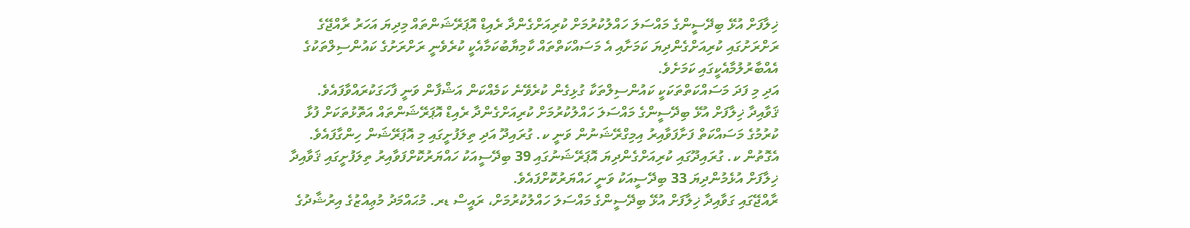ޚިލާފަށް އުޅޭ ބިދޭސީންގެ މައްސަލަ ހައްލުކުރުމަށް ކުރިއަށްގެންދާ ރެއިޑް އޮޕަރޭޝަންތައް މިދިޔަ އަހަރު ރާއްޖޭގެ ރަށްރަށުގައި ކުރިއަށްގެންދިޔަ ކަމަށާއި އެ މަސައްކަތްތައް ކާމިޔާބުކަމާއެކީ ކުރެވެނީ ރަށްރަށުގެ ކައުންސިލްތަކުގެ އެއްބާރުލުމާއެކީގައި ކަމަށެވެ.
އަދި މި ފަދަ މަސައްކަތްތަކަކީ ކައުންސިލްތަކާ ގުޅިގެން ކުރެވޭނެ ކަމެއްކަން އަޝްފާން ވަނީ ފާހަގަކުރައްވާފައެވެ.
ޤަވާއިދާ ޚިލާފަށް އުޅޭ ބިދޭސީންގެ މައްސަލަ ހައްލުކުރުމަށް ކުރިއަށްގެންދާ ރެއިޑް އޮޕަރޭޝަންތައް އަތޮޅުތަކަށް ފުޅާ ކުރުމުގެ މަސައްކަތް ފަށާފަވާއިރު އިމިގްރޭޝަނުން ވަނީ ކ. ގުރައިދޫ އަދި ތިލަފުށީގައި މި އޮޕަރޭޝަން ހިންގާފައެވެ. އެގޮތުން ކ. ގުރައިދޫގައި ކުރިއަށްގެންދިޔަ އޮޕަރޭޝަނުގައި 39 ބިދޭސީއަކު ހައްޔަރުކޮށްފަވާއިރު ތިލަފުށީގައި ޤަވާއިދާ ޚިލާފަށް އުޅެމުންދިޔަ 33 ބިދޭސީއަކު ވަނީ ހައްޔަރުކޮށްފައެވެ.
ރާއްޖޭގައި ގަވާއިދާ ޚިލާފަށް އުޅޭ ބިދޭސީންގެ މައްސަލަ ހައްލުކުރުމަށް، ރައީސް ޑރ. މުޙައްމަދު މުޢިއްޒުގެ އިރުޝާދުގެ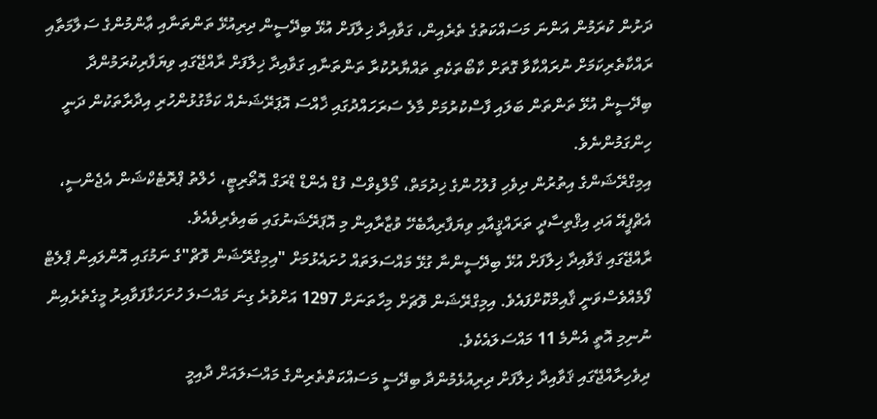ދަށުން ކުރަމުން އަންނަ މަސައްކަތުގެ ތެރެއިން، ގަވާއިދާ ޚިލާފަށް އުޅޭ ބިދޭސީން ދިރިއުޅޭ ތަންތަނާއި ޢާންމުންގެ ސަލާމަތާއި ރައްކާތެރިކަމަށް ނުރައްކާވާ ގޮތަށް ކާބޯތަކެތި ތައްޔާރުކުރާ ތަންތަނާއި ގަވާއިދާ ޚިލާފަށް ރާއްޖޭގައި ވިޔަފާރިކުރަމުންދާ ބިދޭސީން އުޅޭ ތަންތަން ބަލައި ފާސްކުރުމަށް މާލެ ސަރަހައްދުގައި ޚާއްސަ އޮޕަރޭޝަނެއް ކަމާގުޅުންހުރި އިދާރާތަކުން ދަނީ ހިންގަމުންނެވެ.
އިމިގްރޭޝަންގެ އިތުރުން ދިވެހި ފުލުހުންގެ ޚިދުމަތް، މޯލްޑިވްސް ފުޑް އެންޑް ޑްރަގް އޮތޯރިޓީ، ހެލްތު ޕްރޮޓެކްޝަން އެޖެންސީ، އެޗްޕީއޭ އަދި އިޤްތިސާދީ ތަރައްޤީއާއި ވިޔަފާރިއާބެހޭ ވުޒާރާއިން މި އޮޕަރޭޝަނުގައި ބައިވެރިވެއެވެ.
ރާއްޖޭގައި ޤަވާއިދާ ޚިލާފަށް އުޅޭ ބިދޭސީންނާ ގުޅޭ މައްސަލަތައް ހުށައެޅުމަށް "އިމިގްރޭޝަން ވޮޗް"ގެ ނަމުގައި އޮންލައިން ޕްލެޓް ފޯމެއްވެސްވަނީ ޤާއިމްކޮށްފައެވެ. އިމިގްރޭޝަން ވޮޗަށް މިހާތަނަށް 1297 އަށްވުރެ ގިނަ މައްސަލަ ހުށަހަޅާފަވާއިރު މީގެތެރެއިން ނުނިމި އޮތީ އެންމެ 11 މައްސަލައެކެވެ.
ދިވެހިރާއްޖޭގައި ޤަވާއިދާ ޚިލާފަށް ދިރިއުޅެމުންދާ ބިދޭސީ މަސައްކަތްތެރިންގެ މައްސަލައަށް ދާއިމީ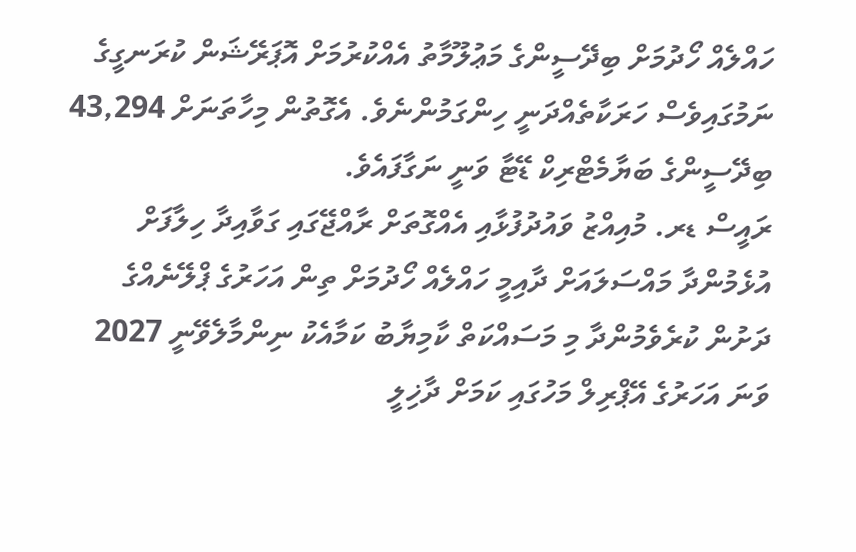ހައްލެއް ހޯދުމަށް ބިދޭސީންގެ މަޢުލޫމާތު އެއްކުރުމަށް އޮޕަރޭޝަން ކުރަނގީގެ ނަމުގައިވެސް ހަރަކާތެއްދަނީ ހިންގަމުންނެވެ. އެގޮތުން މިހާތަނަށް 43,294 ބިދޭސީންގެ ބަޔާމެޓްރިކް ޑޭޓާ ވަނީ ނަގާފައެވެ.
ރައީސް ޑރ. މުއިއްޒު ވައުދުފުޅާއި އެއްގޮތަށް ރާއްޖޭގައި ގަވާއިދާ ހިލާފަށް އުޅެމުންދާ މައްސަލައަށް ދާއިމީ ހައްލެއް ހޯދުމަށް ތިން އަހަރުގެ ޕްލޭނެއްގެ ދަށުން ކުރެވެމުންދާ މި މަސައްކަތް ކާމިޔާބު ކަމާއެކު ނިންމާލެވޭނީ 2027 ވަނަ އަހަރުގެ އޭޕްރިލް މަހުގައި ކަމަށް ދާޚިލީ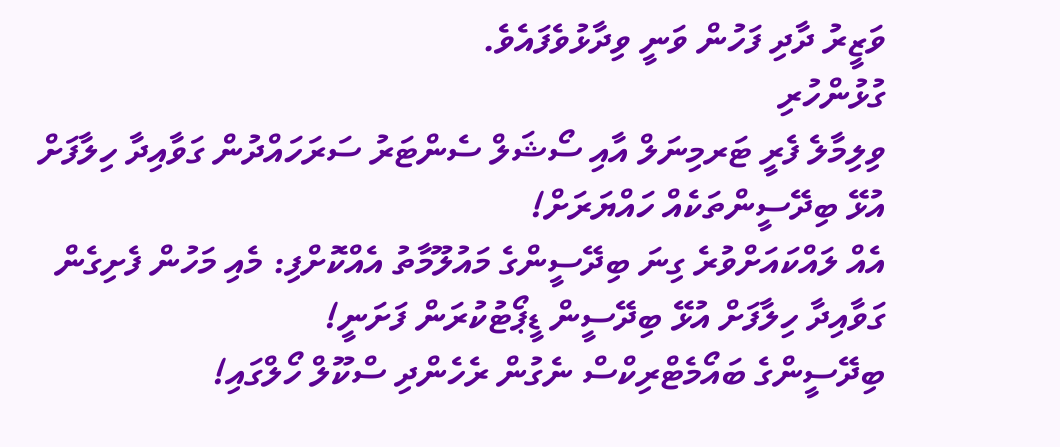ވަޒީރު ދާދި ފަހުން ވަނީ ވިދާޅުވެފައެވެ.
ގުޅުންހުރި
ވިލިމާލެ ފެރީ ޓަރމިނަލް އާއި ސޯޝަލް ސެންޓަރު ސަރަހައްދުން ގަވާއިދާ ހިލާފަށް އުޅޭ ބިދޭސީންތަކެއް ހައްޔަރަށް!
އެއް ލައްކައަށްވުރެ ގިނަ ބިދޭސީންގެ މައުލޫމާތު އެއްކޮށްފި: މެއި މަހުން ފެށިގެން ގަވާއިދާ ހިލާފަށް އުޅޭ ބިދޭސީން ޑީޕޯޓުކުރަން ފަށަނީ!
ބިދޭސީންގެ ބައޯމެޓްރިކްސް ނެގުން ރެހެންދި ސްކޫލް ހޯލްގައި!